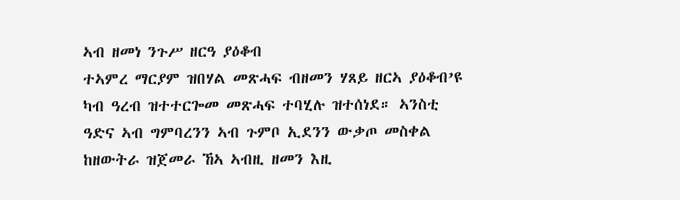ኣብ ዘመነ ንጉሥ ዘርዓ ያዕቆብ
ተኣምረ ማርያም ዝበሃል መጽሓፍ ብዘመን ሃጸይ ዘርኣ ያዕቆብ’ዩ ካብ ዓረብ ዝተተርጐመ መጽሓፍ ተባሂሉ ዝተሰነደ። ኣንስቲ ዓድና ኣብ ግምባረንን ኣብ ጉምቦ ኢደንን ውቃጦ መስቀል ከዘውትራ ዝጀመራ ኸኣ ኣብዚ ዘመን እዚ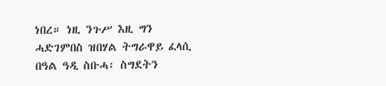ነበረ። ነዚ ንጉሥ እዚ ግን ሓድገምበስ ዝበሃል ትግራዋይ ፈላሲ በዓል ዓዲ ስቡሓ፡ ስግደትን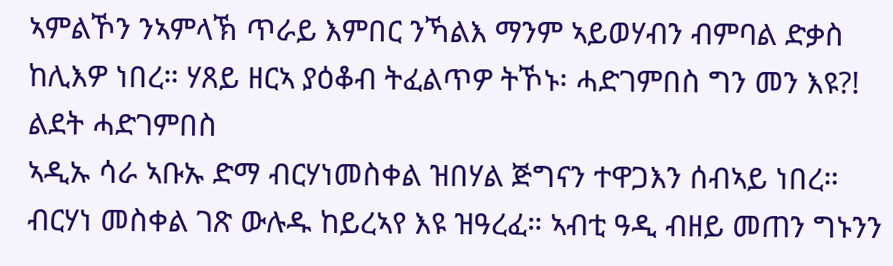ኣምልኾን ንኣምላኽ ጥራይ እምበር ንኻልእ ማንም ኣይወሃብን ብምባል ድቃስ ከሊእዎ ነበረ። ሃጸይ ዘርኣ ያዕቆብ ትፈልጥዎ ትኾኑ፡ ሓድገምበስ ግን መን እዩ?!
ልደት ሓድገምበስ
ኣዲኡ ሳራ ኣቡኡ ድማ ብርሃነመስቀል ዝበሃል ጅግናን ተዋጋእን ሰብኣይ ነበረ። ብርሃነ መስቀል ገጽ ውሉዱ ከይረኣየ እዩ ዝዓረፈ። ኣብቲ ዓዲ ብዘይ መጠን ግኑንን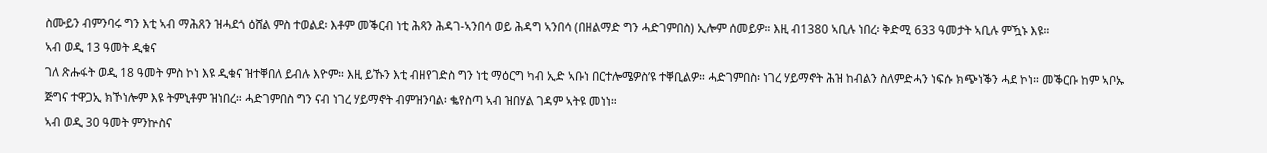ስሙይን ብምንባሩ ግን እቲ ኣብ ማሕጸን ዝሓደጎ ዕሸል ምስ ተወልደ፡ እቶም መቕርብ ነቲ ሕጻን ሕዳገ-ኣንበሳ ወይ ሕዳግ ኣንበሳ (በዘልማድ ግን ሓድገምበስ) ኢሎም ሰመይዎ። እዚ ብ1380 ኣቢሉ ነበረ፡ ቅድሚ 633 ዓመታት ኣቢሉ ምዃኑ እዩ።
ኣብ ወዲ 13 ዓመት ዲቁና
ገለ ጽሑፋት ወዲ 18 ዓመት ምስ ኮነ እዩ ዲቁና ዝተቐበለ ይብሉ እዮም። እዚ ይኹን እቲ ብዘየገድስ ግን ነቲ ማዕርግ ካብ ኢድ ኣቡነ በርተሎሜዎስ’ዩ ተቐቢልዎ። ሓድገምበስ፡ ነገረ ሃይማኖት ሕዝ ከብልን ስለምድሓን ነፍሱ ክጭነቕን ሓደ ኮነ። መቕርቡ ከም ኣቦኡ ጅግና ተዋጋኢ ክኾነሎም እዩ ትምኒቶም ዝነበረ። ሓድገምበስ ግን ናብ ነገረ ሃይማኖት ብምዝንባል፡ ቈየስጣ ኣብ ዝበሃል ገዳም ኣትዩ መነነ።
ኣብ ወዲ 30 ዓመት ምንኵስና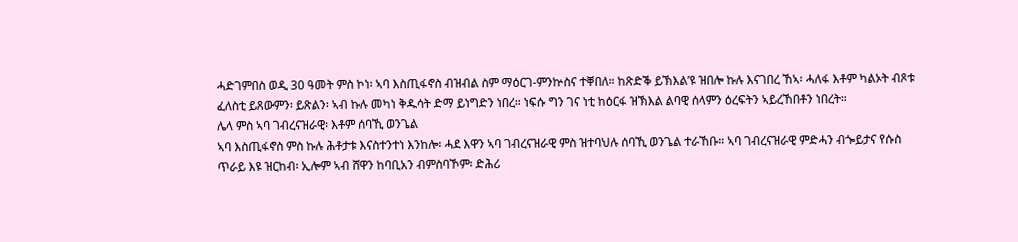ሓድገምበስ ወዲ 30 ዓመት ምስ ኮነ፡ ኣባ እስጢፋኖስ ብዝብል ስም ማዕርገ-ምንኵስና ተቐበለ። ከጽድቕ ይኽእል’ዩ ዝበሎ ኩሉ እናገበረ ኸኣ፡ ሓለፋ እቶም ካልኦት ብጾቱ ፈለስቲ ይጸውምን፡ ይጽልን፡ ኣብ ኩሉ መካነ ቅዱሳት ድማ ይነግድን ነበረ። ነፍሱ ግን ገና ነቲ ከዕርፋ ዝኽእል ልባዊ ሰላምን ዕረፍትን ኣይረኸበቶን ነበረት።
ሌላ ምስ ኣባ ገብረናዝራዊ፡ እቶም ሰባኺ ወንጌል
ኣባ እስጢፋኖስ ምስ ኩሉ ሕቶታቱ እናስተንተነ እንከሎ፡ ሓደ እዋን ኣባ ገብረናዝራዊ ምስ ዝተባህሉ ሰባኺ ወንጌል ተራኸቡ። ኣባ ገብረናዝራዊ ምድሓን ብጐይታና የሱስ ጥራይ እዩ ዝርከብ፡ ኢሎም ኣብ ሸዋን ከባቢአን ብምስባኾም፡ ድሕሪ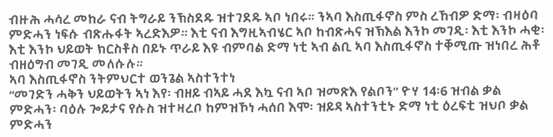ብዙሕ ሓሳረ መከራ ናብ ትግራይ ንኽስደዱ ዝተገደዱ ኣቦ ነበሩ። ንኣባ እስጢፋኖስ ምስ ረኸብዎ ድማ፡ ብዛዕባ ምድሓን ነፍሱ ብጽሑፋት ኣረድእዎ። እቲ ናብ እግዚኣብሄር ኣቦ ከብጽሓና ዝኽእል እንኮ መገዲ፡ እቲ እንኮ ሓቂ፡ እቲ እንኮ ህይወት ክርስቶስ በይኑ ጥራይ እዩ ብምባል ድማ ነቲ ኣብ ልቢ ኣባ እስጢፋኖስ ተቐሚጡ ዝነበረ ሕቶ ብዘዕግብ መገዲ መለሱሉ።
ኣባ እስጢፋኖስ ንትምህርተ ወንጌል ኣስተንተነ
“መገድን ሓቅን ህይወትን ኣነ እየ፡ ብዘይ ብኣይ ሓደ እኳ ናብ ኣቦ ዝመጽእ የልቦን” ዮሃ 14፡6 ዝብል ቃል ምድሓን፡ ባዕሉ ጐይታና የሱስ ዝተዛረቦ ከምዝኾነ ሓሰበ እሞ፡ ዝይዳ ኣስተንቲኑ ድማ ነቲ ዕረፍቲ ዝህቦ ቃል ምድሓን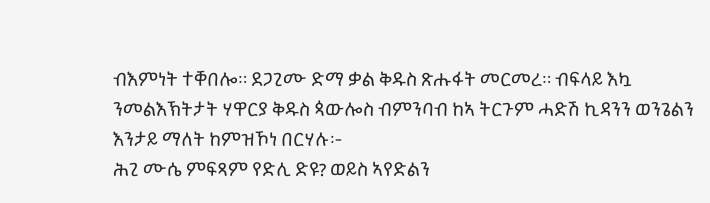ብእምነት ተቐበሎ። ደጋጊሙ ድማ ቃል ቅዱስ ጽሑፋት መርመረ። ብፍላይ እኳ ንመልእኽትታት ሃዋርያ ቅዱስ ጳውሎስ ብምንባብ ከኣ ትርጉም ሓድሽ ኪዳንን ወንጌልን እንታይ ማለት ከምዝኾነ በርሃሉ፡-
ሕጊ ሙሴ ምፍጻም የድሊ ድዩ? ወይስ ኣየድልን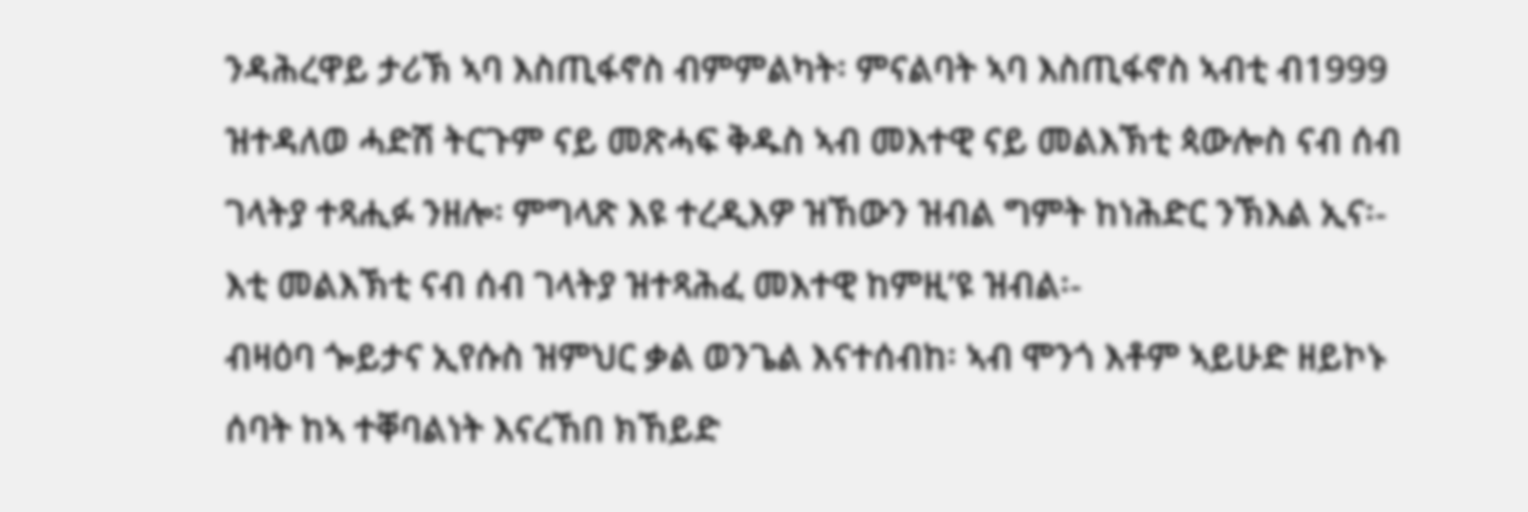ንዳሕረዋይ ታሪኽ ኣባ እስጢፋኖስ ብምምልካት፡ ምናልባት ኣባ እስጢፋኖስ ኣብቲ ብ1999 ዝተዳለወ ሓድሽ ትርጉም ናይ መጽሓፍ ቅዱስ ኣብ መእተዊ ናይ መልእኽቲ ጳውሎስ ናብ ሰብ ገላትያ ተጻሒፉ ንዘሎ፡ ምግላጽ እዩ ተረዲእዎ ዝኸውን ዝብል ግምት ከነሕድር ንኽእል ኢና፡- እቲ መልእኽቲ ናብ ሰብ ገላትያ ዝተጻሕፈ መእተዊ ከምዚ’ዩ ዝብል፡-
ብዛዕባ ጐይታና ኢየሱስ ዝምህር ቃል ወንጌል እናተሰብከ፡ ኣብ ሞንጎ እቶም ኣይሁድ ዘይኮኑ ሰባት ከኣ ተቐባልነት እናረኸበ ክኸይድ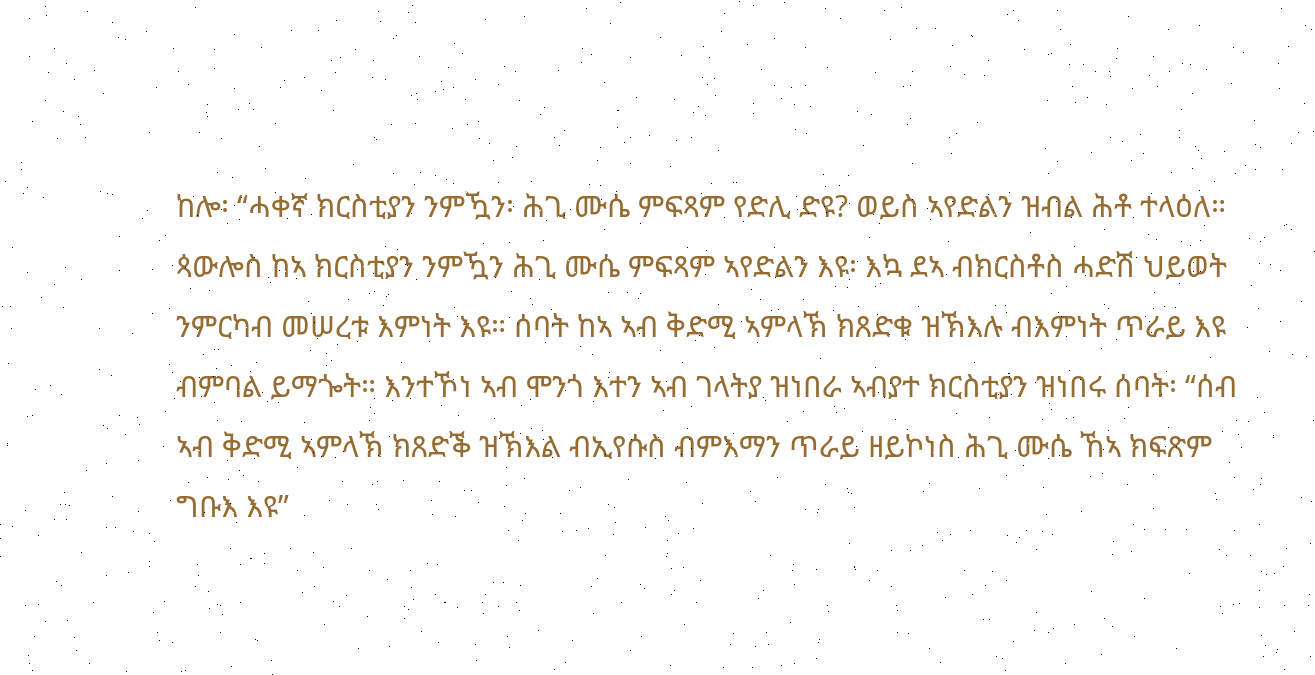ከሎ፡ “ሓቀኛ ክርስቲያን ንምዃን፡ ሕጊ ሙሴ ምፍጻም የድሊ ድዩ? ወይስ ኣየድልን ዝብል ሕቶ ተላዕለ። ጳውሎስ ከኣ ክርስቲያን ንምዃን ሕጊ ሙሴ ምፍጻም ኣየድልን እዩ፡ እኳ ደኣ ብክርስቶስ ሓድሽ ህይወት ንምርካብ መሠረቱ እምነት እዩ። ሰባት ከኣ ኣብ ቅድሚ ኣምላኽ ክጸድቁ ዝኽእሉ ብእምነት ጥራይ እዩ ብምባል ይማጐት። እንተኾነ ኣብ ሞንጎ እተን ኣብ ገላትያ ዝነበራ ኣብያተ ክርስቲያን ዝነበሩ ሰባት፡ “ሰብ ኣብ ቅድሚ ኣምላኽ ክጸድቕ ዝኽእል ብኢየሱስ ብምእማን ጥራይ ዘይኮነስ ሕጊ ሙሴ ኸኣ ክፍጽም ግቡእ እዩ”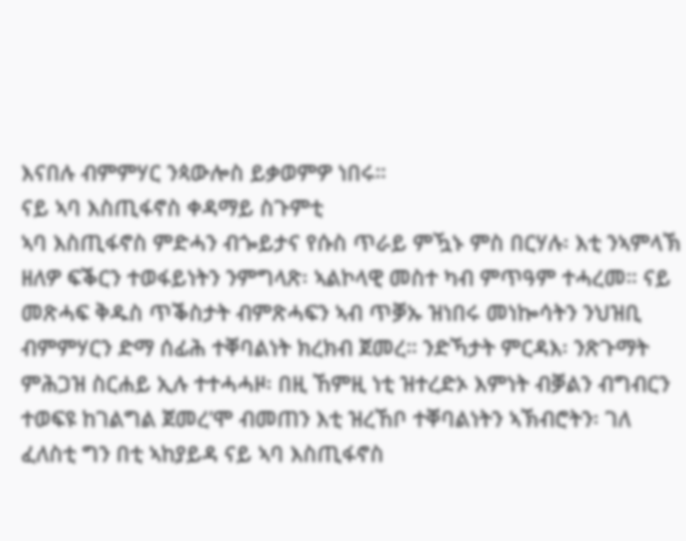እናበሉ ብምምሃር ንጳውሎስ ይቃወምዎ ነበሩ።
ናይ ኣባ እስጢፋኖስ ቀዳማይ ስጉምቲ
ኣባ እስጢፋኖስ ምድሓን ብጐይታና የሱስ ጥራይ ምዃኑ ምስ በርሃሉ፡ እቲ ንኣምላኽ ዘለዎ ፍቕርን ተወፋይነትን ንምግላጽ፡ ኣልኮላዊ መስተ ካብ ምጥዓም ተሓረመ። ናይ መጽሓፍ ቅዱስ ጥቕስታት ብምጽሓፍን ኣብ ጥቓኡ ዝነበሩ መነኰሳትን ንህዝቢ ብምምሃርን ድማ ሰፊሕ ተቐባልነት ክረክብ ጀመረ። ንድኻታት ምርዳእ፡ ንጽጉማት ምሕጋዝ ስርሐይ ኢሉ ተተሓሓዞ፡ በዚ ኸምዚ ነቲ ዝተረድኦ እምነት ብቓልን ብግብርን ተወፍዩ ከገልግል ጀመረ’ሞ ብመጠን እቲ ዝረኸቦ ተቐባልነትን ኣኽብሮትን፡ ገለ ፈለስቲ ግን በቲ ኣከያይዳ ናይ ኣባ እስጢፋኖስ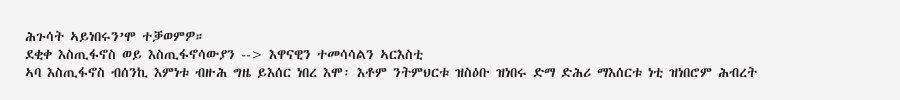ሕጉሳት ኣይነበሩን’ሞ ተቓወምዎ።
ደቂቀ እስጢፋኖስ ወይ እስጢፋኖሳውያን --> እዋናዊን ተመሳሳልን ኣርእስቲ
ኣባ እስጢፋኖስ ብሰንኪ እምነቱ ብዙሕ ግዜ ይእሰር ነበረ እሞ፡ እቶም ንትምህርቱ ዝስዕቡ ዝነበሩ ድማ ድሕሪ ማእሰርቱ ነቲ ዝነበሮም ሕብረት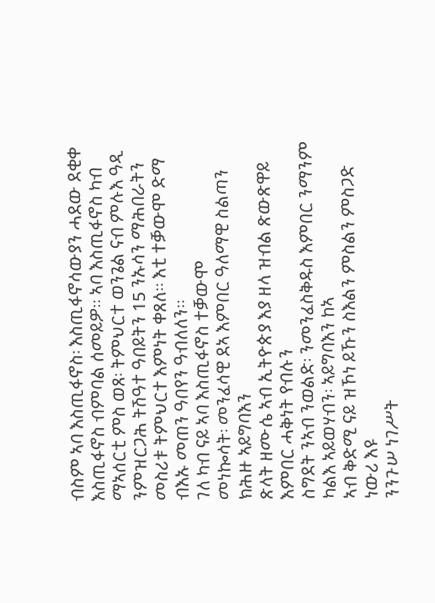ብስም ኣባ እስጢፋኖስ፡ እስጢፋኖሳውያን ሓደው ደቂቀ እስጢፋኖስ ብምባል ሰመይዎ። ኣባ እስጢፋኖስ ካብ ማኣሰርቲ ምስ ወጸ፡ ትምህርተ ወንጌል ናብ ምሉእ ዓዲ ንምዝርጋሕ ትሽዓተ ዓበይትን 15 ንኡሳን ማሕበራትን መስሪቱ ትምህርተ እምነት ቀጸለ። እቲ ተቓውሞ ድማ ብእኡ መጠን ዓበየን ዓብለለን።
ገለ ካብ ናይ ኣባ እስጢፋኖስ ተቓውሞ
መነኰሳት፡ መንፈሳዊ ደኣ እምበር ዓለማዊ ስልጣን ክሕዙ ኣይግባእን
ጽላት ዘሙሴ ኣብ ኢትዮጵያ እያ ዘላ ዝብል ጽውጽዋይ እምበር ሓቅነት የብሉን
ስግደት ንኣብ ንወልድ፡ ንመንፈስቅዱስ እምበር ንማንም ካልእ ኣይወሃብን፡ ኣይግባእን ከኣ
ኣብ ቅድሚ ናይ ዝኾነ ይኹን ስእልን ምስልን ምስጋድ ነውሪ እዩ
ንንጉሠ ነገሥት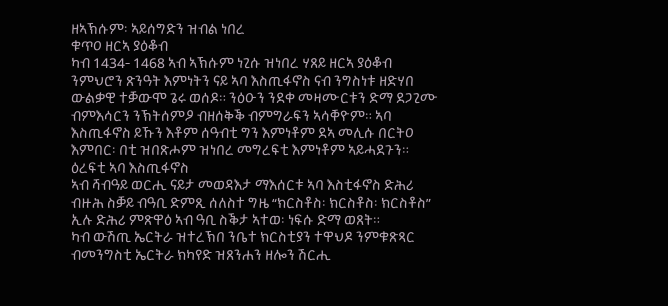ዘኣኽሱም፡ ኣይሰግድን ዝብል ነበረ
ቁጥዐ ዘርኣ ያዕቆብ
ካብ 1434- 1468 ኣብ ኣኽሱም ነጊሱ ዝነበረ ሃጸይ ዘርኣ ያዕቆብ ንምህሮን ጽንዓት እምነትን ናይ ኣባ እስጢፋኖስ ናብ ንግስነቱ ዘድሃበ ውልቃዊ ተቓውሞ ጌሩ ወሰዶ። ንዕዑን ንደቀ መዛሙርቱን ድማ ደጋጊሙ ብምእሳርን ንኽትሰምዖ ብዘሰቅቕ ብምግራፍን ኣሳቐዮም። ኣባ እስጢፋኖስ ይኹን እቶም ሰዓብቲ ግን እምነቶም ደኣ መሊሱ በርትዐ እምበር፡ በቲ ዝበጽሖም ዝነበረ መግረፍቲ እምነቶም ኣይሓደጉን።
ዕረፍቲ ኣባ እስጢፋኖስ
ኣብ ሻብዓይ ወርሒ ናይታ መወዳእታ ማእሰርቱ ኣባ እስቲፋኖስ ድሕሪ ብዙሕ ስቓይ ብዓቢ ድምጺ ሰለስተ ግዜ “ክርስቶስ፡ ክርስቶስ፡ ክርስቶስ” ኢሉ ድሕሪ ምጽዋዕ ኣብ ዓቢ ስቕታ ኣተወ፡ ነፍሱ ድማ ወጸት።
ካብ ውሽጢ ኤርትራ ዝተረኽበ ንቤተ ክርስቲያን ተዋህዶ ንምቁጽጻር ብመንግስቲ ኤርትራ ክካየድ ዝጸንሐን ዘሎን ሽርሒ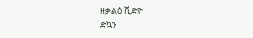ዘቃልዕ ቪድዮ
ድኳን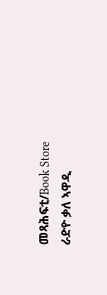መጻሕፍቲ/Book Store
ራድዮ ቃለ ኣዋዲ